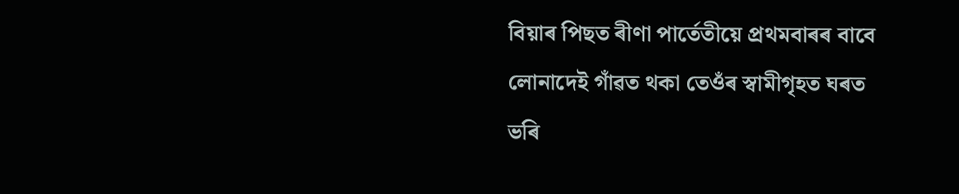বিয়াৰ পিছত ৰীণা পাৰ্তেতীয়ে প্ৰথমবাৰৰ বাবে লোনাদেই গাঁৱত থকা তেওঁৰ স্বামীগৃহত ঘৰত ভৰি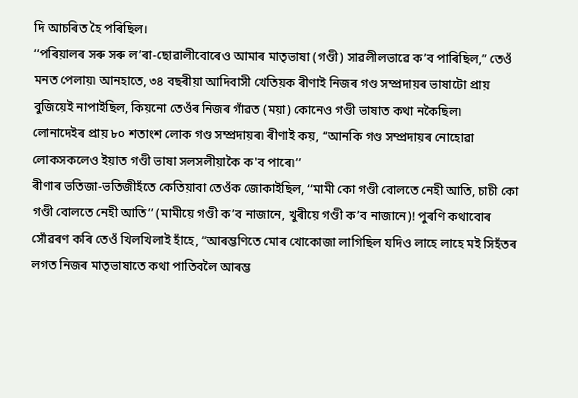দি আচৰিত হৈ পৰিছিল।
‘‘পৰিয়ালৰ সৰু সৰু ল’ৰা-ছোৱালীবোৰেও আমাৰ মাতৃভাষা (গণ্ডী) সাৱলীলভাৱে ক’ব পাৰিছিল,” তেওঁ মনত পেলায়৷ আনহাতে, ৩৪ বছৰীয়া আদিবাসী খেতিয়ক ৰীণাই নিজৰ গণ্ড সম্প্ৰদায়ৰ ভাষাটো প্ৰায় বুজিয়েই নাপাইছিল, কিয়নো তেওঁৰ নিজৰ গাঁৱত (ময়া) কোনেও গণ্ডী ভাষাত কথা নকৈছিল৷
লোনাদেইৰ প্ৰায় ৮০ শতাংশ লোক গণ্ড সম্প্ৰদায়ৰ৷ ৰীণাই কয়, ‘‘আনকি গণ্ড সম্প্ৰদায়ৰ নোহোৱা লোকসকলেও ইয়াত গণ্ডী ভাষা সলসলীয়াকৈ ক'ব পাৰে৷’’
ৰীণাৰ ভতিজা-ভতিজীহঁতে কেতিয়াবা তেওঁক জোকাইছিল, ‘‘মামী কো গণ্ডী বোলতে নেহী আতি, চাচী কো গণ্ডী বোলতে নেহী আতি’’ (মামীয়ে গণ্ডী ক’ব নাজানে, খুৰীয়ে গণ্ডী ক’ব নাজানে)! পুৰণি কথাবোৰ সোঁৱৰণ কৰি তেওঁ খিলখিলাই হাঁহে, “আৰম্ভণিতে মোৰ খোকোজা লাগিছিল যদিও লাহে লাহে মই সিহঁতৰ লগত নিজৰ মাতৃভাষাতে কথা পাতিবলৈ আৰম্ভ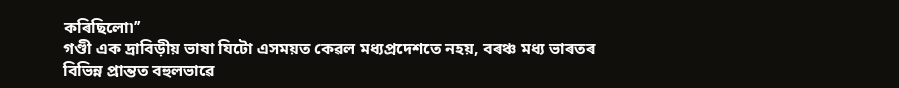কৰিছিলো৷’’
গণ্ডী এক দ্ৰাবিড়ীয় ভাষা যিটো এসময়ত কেৱল মধ্যপ্ৰদেশতে নহয়, বৰঞ্চ মধ্য ভাৰতৰ বিভিন্ন প্ৰান্তত বহুলভাৱে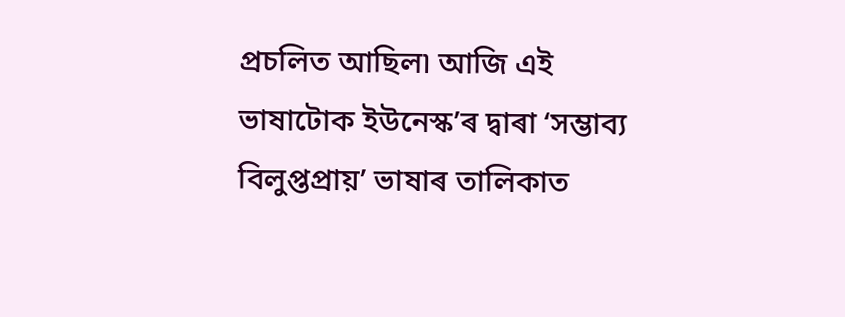প্ৰচলিত আছিল৷ আজি এই ভাষাটোক ইউনেস্ক’ৰ দ্বাৰা ‘সম্ভাব্য বিলুপ্তপ্ৰায়’ ভাষাৰ তালিকাত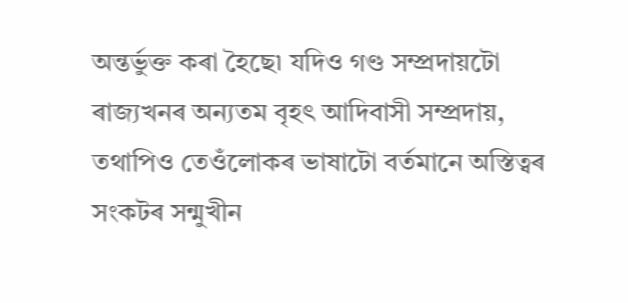অন্তৰ্ভুক্ত কৰা হৈছে৷ যদিও গণ্ড সম্প্ৰদায়টো ৰাজ্যখনৰ অন্যতম বৃহৎ আদিবাসী সম্প্ৰদায়, তথাপিও তেওঁলোকৰ ভাষাটো বৰ্তমানে অস্তিত্বৰ সংকটৰ সন্মুখীন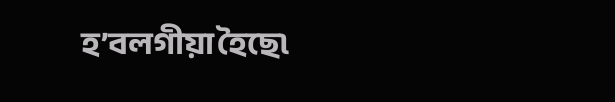হ’বলগীয়া হৈছে৷